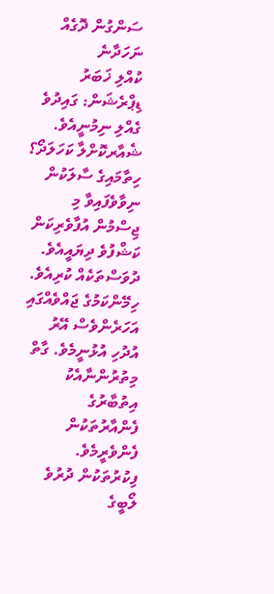ސަންގުން ދޮގެއް ނަހަދާނެ
ކުއްލި ޚަބަރު
ޑިޕްރެޝަން: ގައިދުވެ ގެއްލި ނިމުނީއެވެ.
ޝެއާރކޮށްލާ ކަހަލަދޯ؟
ހިތާމައިގެ ސާލަކުން ނިވާވެފައިވާ މި ޖިސްމުން އުފާވެރިކަން ކަޝްފުވެ ދިޔައީއެވެ. ދުވަސްތަކެއް ކުރިއެވެ. ހިމޭންކަމުގެ ޖައްވެއްގައި އަހަރެންވެސް އޭރު އުދުހި އުޅުނީމެވެ. ގާތް މިތުރުންނާއެކު އިތުބާރުގެ ފެންއާރުތަކުން ފެންވެރީމެވެ. ފިކުރުތަކުން ދުރުވެ ލޯބީގެ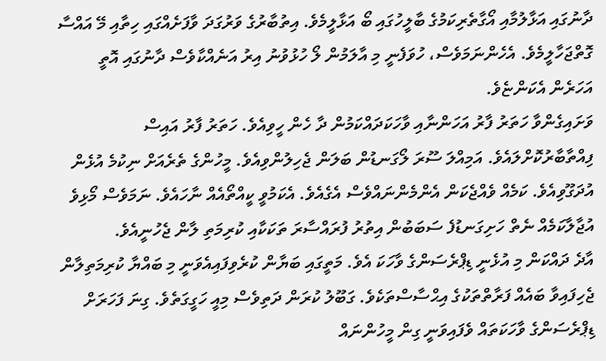ދާނުގައި އަޅާލުމާއި އޯގާތެރިކަމުގެ ބާލީހުގައި ބޯ އަޅާލީމެވެ. އިތުބާރުގެ ވަރުގަދަ ވާފަށެއްގައި ހިތާއި މޭ އައްސާ ގޮތްޖަހާލީމެވެ. އެހެންނަމަވެސް، ހުވަފެނީ މި އާލަމުން ލޯ ހުޅުވުނު އިރު އަނެއްކާވެސް ދާނުގައި އޮތީ އަހަރެން އެކަންޏެވެ.
ވަށައިގެންވާ ހަތަރު ފާރު އަހަންނާއި ވާހަކަދައްކަމުން ދާ ހެން ހީވިއެވެ. ހަތަރު ފާރު އައިސް ފިއްތާބާރުކޮށްލައެވެ. އަމިއްލަ ސޫރަ ލޯގަނޑުން ބަލަން ޖެހިލުންވިއެވެ. މީހުންގެ ތެރެއަށް ނިކުމެ އުޅެން އުދަގޫވިއެވެ. ކަމެއް ވެއްޖެކަން އެންމެންނައްވެސް އެގެއެވެ. އެކަމުވީ ކީއްތޯއެއް ނާހައެވެ. ނަމަވެސް މޯޅިވެ އުޖާލާކަމެއް ނެތް ހަށިގަނޑުފެ ސަބަބުން އިތުރު ފުރައްސާރަ ތަކަކާއި ކުރިމަތި ލާން ޖެހުނީއެވެ.
އާދެ ދައްކަން މި އުޅެނީ ޑިޕްރެސަންގެ ވާހަކަ އެވެ. މަތީގައި ބަޔާން ކުރެވިފައިއެވަނީ މި ބައްޔާ ކުރިމަތިލާން ޖެހިފައިވާ ބައެއް ފަރާތްތަކުގެ އިޙްސާސްތަކެވެ. ގަބޫލު ކުރަން ދަތިވެސް މިއީ ހަގީގަތެވެ. ގިނަ ފަހަރަށް ޑިޕްރެސަންގެ ވާހަކަތައް ވެފައިވަނީ ގިން މީހުންނައް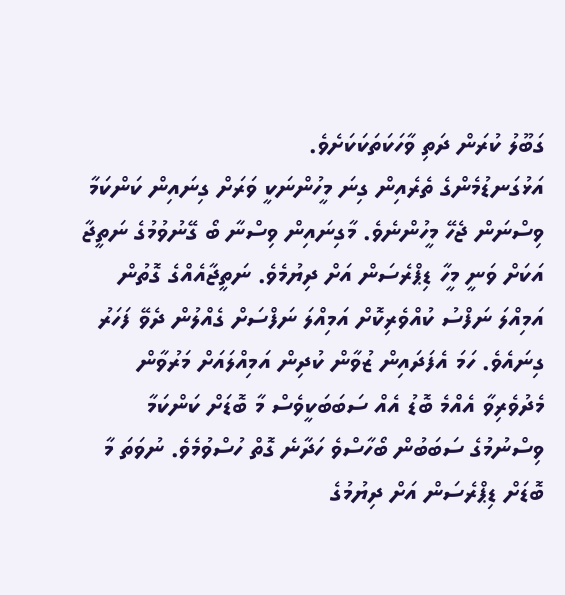ގަބޫލު ކުރަން ދަތި ވާހަކަތަކަކަށެވެ.
އަޅުގަނޑުމެންގެ ތެރެއިން ގިނަ މީހުންނަކީ ވަރަށް ގިނައިން ކަންކަމާ ވިސްނަން ޖެހޭ މީހުންނެވެ. މާގިނައިން ވިސްނާ ބޯ ގޭނުވުމުގެ ނަތީޖާ އަކަށް ވަނީ މީހާ ޑިޕްރެސަން އަށް ދިޔުމެވެ. ނަތީޖާއެއްގެ ގޮތުން އަމިއްލަ ނަފްސު ކުއްވެރިކޮށް އަމިއްލަ ނަފްސަށް ގެއްލުން ދެވޭ ފަހަރު ގިނައެވެ. ހަމަ އެފަދައިން ޒުވާން ކުދިން އަމިއްލައަށް މަރުވާން މެދުވެރިވާ އެއްމެ ބޮޑު އެއް ސަބަބަކީވެސް މާ ބޮޑަށް ކަންކަމާ ވިސްނުމުގެ ސަބަބުން ބޯހާސްވެ ހަދާނެ ގޮތް ހުސްވުމެވެ. ނުވަތަ މާ ބޮޑަށް ޑިޕްރެސަން އަށް ދިޔުމުގެ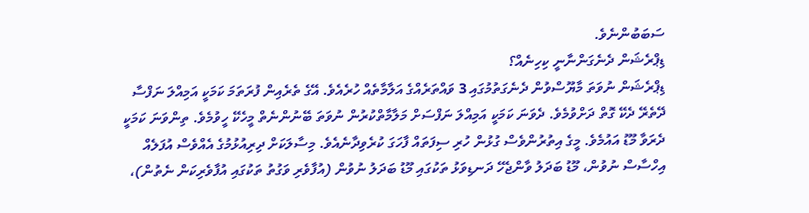ސަބަބުންނެވެ.
ޑިޕްރެޝަން ދެނެގަންނާނީ ކިހިނެއް؟
ޑިޕްރެޝަން ނުވަތަ މާޔޫސްވުން ދެނެގަތުމުގައި 3 ވައްތަރެއްގެ އަލާމާތެއް ހުރެއެވެ. އޭގެ ތެރެއިން ފުރަތަމަ ކަމަކީ އަމިއްލަ ނަފްސާ ދޭތެރޭ ދެކޭ ގޮތް ދަށްވުމެވެ. ދެވަނަ ކަމަކީ އަމިއްލަ ނަފްސަށް މަލާމާތްކުރުން ނުވަތަ ބޭނުންނެތް މީހެކޭ ހީވުމެވެ. ތިންވަނަ ކަމަކީ ދެރަވާ މޫޑު އައުމެވެ. މީގެ އިތުރުންވެސް ގުޅުން ހުރި ސިފަތައް ފާހަގަ ކުރެވިދާނެއެވެ. މިސާލަކަށް ދިރިއުޅުމުގެ އެއްވެސް އުފަލެއް އިހްސާސް ނުވުން، މޫޑު ބަދަލު ވާންޖެހޭ ދަނޑިވަޅު ތަކުގައި މޫޑު ބަދަލު ނުވުން (އުފާވެރި ވަގުތު ތަކުގައި އުފާވެރިކަން ނެތުން)،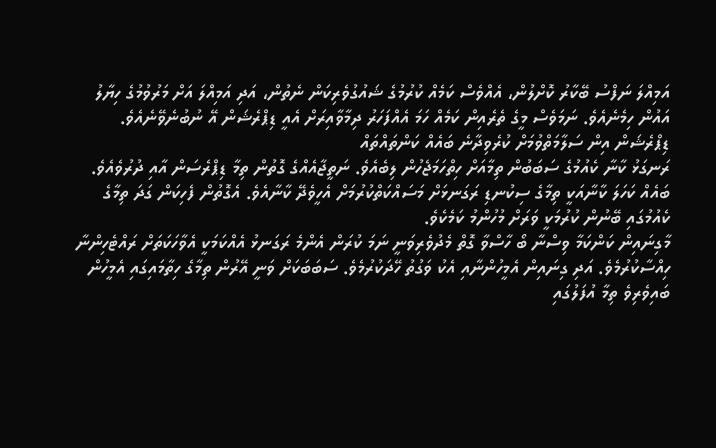އަމިއްލަ ނަފްސު ބޭކާރު ކޮށްލުން، އެއްވެސް ކަމެއް ކުރުމުގެ ޝައުގުވެރިކަން ނެތުން، އަދި އަމިއްލަ އަށް މަރުވުމުގެ ހިޔާލު އައުން ހިމެނެއެވެ. ނަމަވެސް މީގެ ތެރެއިން ކަމެއް ހަމަ އެއްފަހަރު ދިމާވާއިރަށް އެއީ ޑިޕްރެޝަން އޭ ނުބުނެވޭނެއެވެ.
ޑިޕްރެޝަން އިން ސަލާމަތްވުމަށް ކުރެވިދާނެ ބައެއް ކަންތައްތައް
ރަނގަޅު ކާނާ ކެއުމުގެ ސަބަބުން ތިމާއަށް ހިތްހަމަޖެހުން ލިބެއެވެ. ނަތީޖާއެއްގެ ގޮތުން ތިމާ ޑިޕްރެސަން އާއި ދުރުވެއެވެ. ބައެއް ކަހަލަ ކާނާއަކީ ތިމާގެ ސިކުނޑި ރަގަނޅަށް މަސައްކަތްކުރުމަށް އެހީވެދޭ ކާނާއެވެ. އެގޮތުން ފެހިކަން ގަދަ ތިމާގެ ކެއުމުގައި ބޭނުން ކުރުމަކީ ވަރަށް މުހުންމު ކަމެކެވެ.
މާގިނައިން ކަންކަމާ ވިސްނާ ބޯ ހާސްވާ ގޮތް މެދުވެރިވަނީ ނަމަ ކުރަން އެންމެ ރަގަނޅު އެއްކަމަކީ އެވާހަކަތަށް ރައްޓެހިންނާ ހިއްސާކުރުމެވެ. އަދި ގިނައިން އެމީހުންނާއި އެކު ވަގުތު ހޭދަކުރުމެވެ. ސަބަބަކަށް ވަނީ އޭރުން ތިމާގެ ހިތާމައިގައި އެމީހުން ބައިވެރިވެ ތިމާ އުފަލުގައި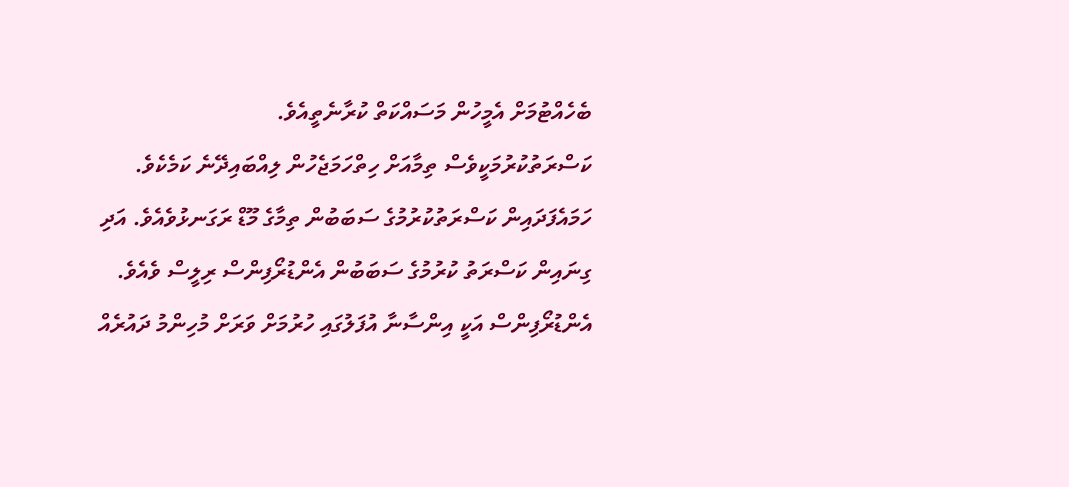ބެހެއްޓުމަށް އެމީހުން މަސައްކަތް ކުރާނެތީއެވެ.
ކަސްރަތުކުރުމަކީވެސް ތިމާއަށް ހިތްހަމަޖެހުން ލިއްބައިދޭނެ ކަމެކެވެ. ހަމައެފަދައިން ކަސްރަތުކުރުމުގެ ސަބަބުން ތިމާގެ މޫޑް ރަގަނޅުވެއެވެ. އަދި ގިނައިން ކަސްރަތު ކުރުމުގެ ސަބަބުން އެންޑުރޯފިންސް ރިލީސް ވެއެވެ. އެންޑުރޯފިންސް އަކީ އިންސާނާ އުފަލުގައި ހުރުމަށް ވަރަށް މުހިންމު ދައުރެއް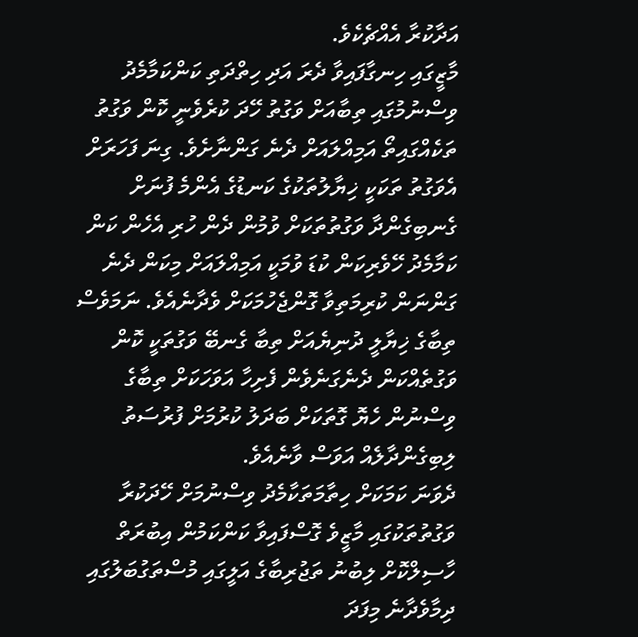އަދާކުރާ އެއްޗެކެވެ.
މާޒީގައި ހިނގާފައިވާ ދެރަ އަދި ހިތްދަތި ކަންކަމާމެދު ވިސްނުމުގައި ތިބާއަށް ވަގުތު ހޭދަ ކުރެވެނީ ކޮން ވަގުތު ތަކެއްގައިތޯ އަމިއްލައަށް ދެނެ ގަންނާށެވެ. ގިނަ ފަހަރަށް އެވަގުތު ތަކަކީ ޚިޔާލުތަކުގެ ކަނޑުގެ އެންމެ ފުނަށް ގެނބިގެންދާ ވަގުތުތަކަށް ވުމުން ދެން ހުރި އެހެން ކަން ކަމާމެދު ހޭވެރިކަން ކުޑަ ވުމަކީ އަމިއްލައަށް މިކަން ދެނެ ގަންނަން ކުރިމަތިވާ ގޮންޖެހުމަކަށް ވެދާނެއެވެ. ނަމަވެސް ތިބާގެ ޚިޔާލީ ދުނިޔެއަށް ތިބާ ގެނބޭ ވަގުތަކީ ކޮން ވަގުތެއްކަން ދެނެގަނެވެން ފެށިހާ އަވަހަކަށް ތިބާގެ ވިސްނުން ހެޔޮ ގޮތަކަށް ބަދަލު ކުރުމަށް ފުރުސަތު ލިބިގެންދާލެއް އަވަސް ވާނެއެވެ.
ދެވަނަ ކަމަކަށް ހިތާމަތަކާމެދު ވިސްނުމަށް ހޭދަކުރާ ވަގުތުތަކުގައި މާޒީވެ ގޮސްފައިވާ ކަންކަމުން އިބުރަތް ހާސިލްކޮށް ލިބުނު ތަޖުރިބާގެ އަލީގައި މުސްތަގުބަލުގައި ދިމާވެދާނެ މިފަދަ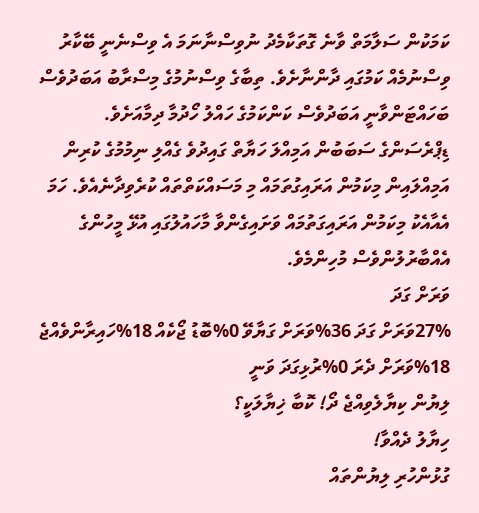ކަމަކުން ސަލާމަތް ވާނެ ގޮތަކާމެދު ނުވިސްނާނަމަ އެ ވިސްނެނީ ބޭކާރު ވިސްނުމެއް ކަމުގައި ދާންނާށެވެ. ތިބާގެ ވިސްނުމުގެ މިސްރާބު އަބަދުވެސް ބަހައްޓަންވާނީ އަބަދުވެސް ކަންކަމުގެ ހައްލު ހޯދުމާ ދިމާއަށެވެ.
ޑިޕްރެސަންގެ ސަބަބުން އަމިއްލަ ހަޔާތް ގައިދުވެ ގެއްލި ނިމުމުގެ ކުރިން އަމިއްލައިން މިކަމުން އަރައިގުތަމައް މި މަސައްކަތްތައް ކުރެވިދާނެއެވެ. ހަމަ އެއާއެކު މިކަމުން އަރައިގަތުމައް ވަށައިގެންވާ މާހައުލުގައި އުޅޭ މީހުންގެ އެއްބާރުލުންވެސް މުހިންމެވެ.
ވަރަށް ގަދަ
27%ވަރަށް ގަދަ 36%ވަރަށް ގަޔާވޭ 0%ބޮޑު ޖޯކެއް 18%ހައިރާންވެއްޖެ 18%ވަރަށް ދެރަ 0%ރުޅިގަދަ ވަނީ
ލިޔުން ކިޔާލެވިއްޖެ ދޯ! ކޮބާ ޚިޔާލަކީ؟
ހިޔާލު ދެއްވާ!
ގުޅުންހުރި ލިޔުންތައް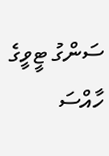ސަންގު ޓީވީގެ ހާއްސަ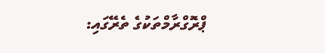ޕްރޮގްރާމްތަކުގެ ތެރޭގައި: